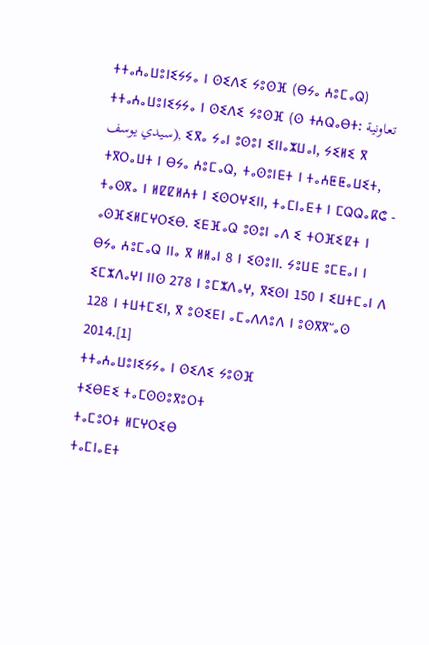ⵜⵜⴰⵄⴰⵡⵓⵏⵉⵢⵢⴰ ⵏ ⵙⵉⴷⵉ ⵢⵓⵙⴼ (ⴱⵢⴰ ⵄⵓⵎⴰⵕ)
ⵜⵜⴰⵄⴰⵡⵓⵏⵉⵢⵢⴰ ⵏ ⵙⵉⴷⵉ ⵢⵓⵙⴼ (ⵙ ⵜⵄⵕⴰⴱⵜ: تعاونية سيدي يوسف), ⵉⴳⴰ ⵢⴰⵏ ⵓⵙⵓⵏ ⵉⵏⵏⴰⵣⵡⴰⵏ, ⵢⵉⵍⵉ ⴳ ⵜⴳⵔⴰⵡⵜ ⵏ ⴱⵢⴰ ⵄⵓⵎⴰⵕ, ⵜⴰⵙⵓⵏⴹⵜ ⵏ ⵜⴰⵄⵟⵟⴰⵡⵉⵜ, ⵜⴰⵙⴳⴰ ⵏ ⵍⵇⵇⵍⵄⵜ ⵏ ⵉⵙⵔⵖⵉⵏⵏ, ⵜⴰⵎⵏⴰⴹⵜ ⵏ ⵎⵕⵕⴰⴽⵛ - ⴰⵙⴼⵉⵍⵎⵖⵔⵉⴱ. ⵉⴹⴼⴰⵕ ⵓⵙⵓⵏ ⴰⴷ ⵉ ⵜⵔⴼⵉⵇⵜ ⵏ ⴱⵢⴰ ⵄⵓⵎⴰⵕ ⵏⵏⴰ ⴳ ⵍⵍⴰⵏ 8 ⵏ ⵉⵙⵓⵏⵏ. ⵢⵓⵡⴹ ⵓⵎⴹⴰⵏ ⵏ ⵉⵎⵣⴷⴰⵖⵏ ⵏⵏⵙ 278 ⵏ ⵓⵎⵣⴷⴰⵖ, ⴳⵉⵙⵏ 150 ⵏ ⵉⵡⵜⵎⴰⵏ ⴷ 128 ⵏ ⵜⵡⵜⵎⵉⵏ, ⴳ ⵓⵙⵉⴹⵏ ⴰⵎⴰⴷⴷⵓⴷ ⵏ ⵓⵙⴳⴳⵯⴰⵙ 2014.[1]
ⵜⵜⴰⵄⴰⵡⵓⵏⵉⵢⵢⴰ ⵏ ⵙⵉⴷⵉ ⵢⵓⵙⴼ
ⵜⵉⴱⴹⵉ ⵜⴰⵎⵙⵙⵓⴳⵓⵔⵜ
ⵜⴰⵎⵓⵔⵜ ⵍⵎⵖⵔⵉⴱ
ⵜⴰⵎⵏⴰⴹⵜ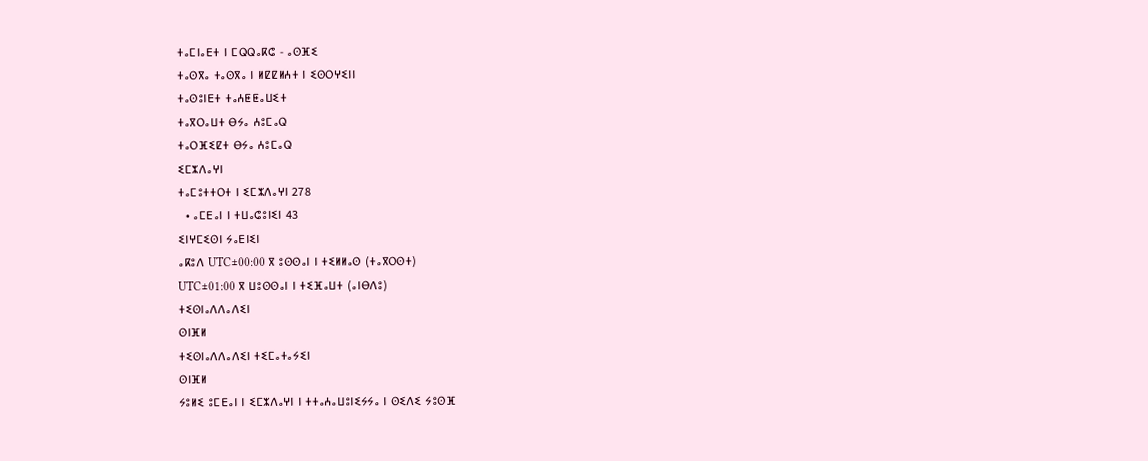ⵜⴰⵎⵏⴰⴹⵜ ⵏ ⵎⵕⵕⴰⴽⵛ - ⴰⵙⴼⵉ
ⵜⴰⵙⴳⴰ ⵜⴰⵙⴳⴰ ⵏ ⵍⵇⵇⵍⵄⵜ ⵏ ⵉⵙⵔⵖⵉⵏⵏ
ⵜⴰⵙⵓⵏⴹⵜ ⵜⴰⵄⵟⵟⴰⵡⵉⵜ
ⵜⴰⴳⵔⴰⵡⵜ ⴱⵢⴰ ⵄⵓⵎⴰⵕ
ⵜⴰⵔⴼⵉⵇⵜ ⴱⵢⴰ ⵄⵓⵎⴰⵕ
ⵉⵎⵣⴷⴰⵖⵏ
ⵜⴰⵎⵓⵜⵜⵔⵜ ⵏ ⵉⵎⵣⴷⴰⵖⵏ 278
  • ⴰⵎⴹⴰⵏ ⵏ ⵜⵡⴰⵛⵓⵏⵉⵏ 43
ⵉⵏⵖⵎⵉⵙⵏ ⵢⴰⴹⵏⵉⵏ
ⴰⴽⵓⴷ UTC±00:00 ⴳ ⵓⵙⵙⴰⵏ ⵏ ⵜⵉⵍⵍⴰⵙ (ⵜⴰⴳⵔⵙⵜ)
UTC±01:00 ⴳ ⵡⵓⵙⵙⴰⵏ ⵏ ⵜⵉⴼⴰⵡⵜ (ⴰⵏⴱⴷⵓ)
ⵜⵉⵙⵏⴰⴷⴷⴰⴷⵉⵏ
ⵙⵏⴼⵍ
ⵜⵉⵙⵏⴰⴷⴷⴰⴷⵉⵏ ⵜⵉⵎⴰⵜⴰⵢⵉⵏ
ⵙⵏⴼⵍ
ⵢⵓⵍⵉ ⵓⵎⴹⴰⵏ ⵏ ⵉⵎⵣⴷⴰⵖⵏ ⵏ ⵜⵜⴰⵄⴰⵡⵓⵏⵉⵢⵢⴰ ⵏ ⵙⵉⴷⵉ ⵢⵓⵙⴼ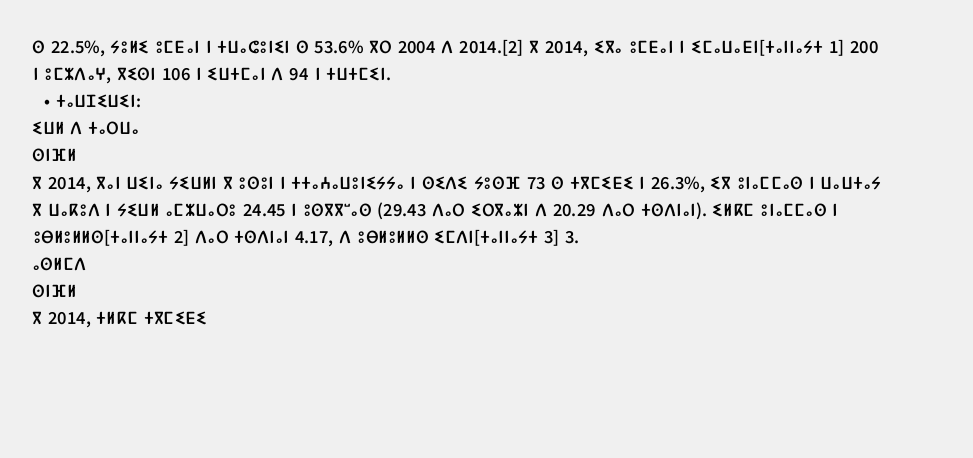ⵙ 22.5%, ⵢⵓⵍⵉ ⵓⵎⴹⴰⵏ ⵏ ⵜⵡⴰⵛⵓⵏⵉⵏ ⵙ 53.6% ⴳⵔ 2004 ⴷ 2014.[2] ⴳ 2014, ⵉⴳⴰ ⵓⵎⴹⴰⵏ ⵏ ⵉⵎⴰⵡⴰⴹⵏ[ⵜⴰⵏⵏⴰⵢⵜ 1] 200 ⵏ ⵓⵎⵣⴷⴰⵖ, ⴳⵉⵙⵏ 106 ⵏ ⵉⵡⵜⵎⴰⵏ ⴷ 94 ⵏ ⵜⵡⵜⵎⵉⵏ.
  • ⵜⴰⵡⵊⵉⵡⵉⵏ:
ⵉⵡⵍ ⴷ ⵜⴰⵔⵡⴰ
ⵙⵏⴼⵍ
ⴳ 2014, ⴳⴰⵏ ⵡⵉⵏⴰ ⵢⵉⵡⵍⵏ ⴳ ⵓⵙⵓⵏ ⵏ ⵜⵜⴰⵄⴰⵡⵓⵏⵉⵢⵢⴰ ⵏ ⵙⵉⴷⵉ ⵢⵓⵙⴼ 73 ⵙ ⵜⴳⵎⵉⴹⵉ ⵏ 26.3%, ⵉⴳ ⵓⵏⴰⵎⵎⴰⵙ ⵏ ⵡⴰⵡⵜⴰⵢ ⴳ ⵡⴰⴽⵓⴷ ⵏ ⵢⵉⵡⵍ ⴰⵎⵣⵡⴰⵔⵓ 24.45 ⵏ ⵓⵙⴳⴳⵯⴰⵙ (29.43 ⴷⴰⵔ ⵉⵔⴳⴰⵣⵏ ⴷ 20.29 ⴷⴰⵔ ⵜⵙⴷⵏⴰⵏ). ⵉⵍⴽⵎ ⵓⵏⴰⵎⵎⴰⵙ ⵏ ⵓⴱⵍⵓⵍⵍⵙ[ⵜⴰⵏⵏⴰⵢⵜ 2] ⴷⴰⵔ ⵜⵙⴷⵏⴰⵏ 4.17, ⴷ ⵓⴱⵍⵓⵍⵍⵙ ⵉⵎⴷⵏ[ⵜⴰⵏⵏⴰⵢⵜ 3] 3.
ⴰⵙⵍⵎⴷ
ⵙⵏⴼⵍ
ⴳ 2014, ⵜⵍⴽⵎ ⵜⴳⵎⵉⴹⵉ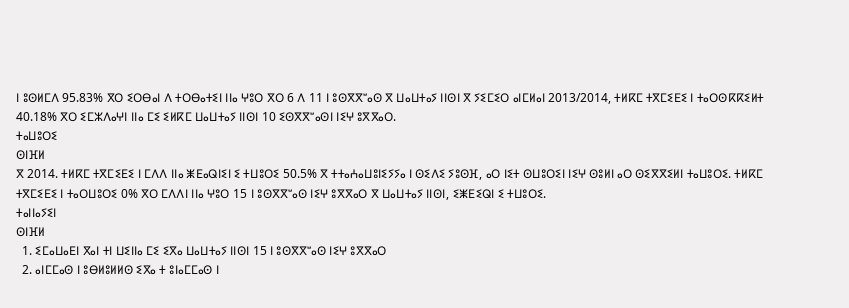ⵏ ⵓⵙⵍⵎⴷ 95.83% ⴳⵔ ⵉⵔⴱⴰⵏ ⴷ ⵜⵔⴱⴰⵜⵉⵏ ⵏⵏⴰ ⵖⵓⵔ ⴳⵔ 6 ⴷ 11 ⵏ ⵓⵙⴳⴳⵯⴰⵙ ⴳ ⵡⴰⵡⵜⴰⵢ ⵏⵏⵙⵏ ⴳ ⵢⵉⵎⵉⵔ ⴰⵏⵎⵍⴰⵏ 2013/2014, ⵜⵍⴽⵎ ⵜⴳⵎⵉⴹⵉ ⵏ ⵜⴰⵔⵙⴽⴽⵉⵍⵜ 40.18% ⴳⵔ ⵉⵎⵣⴷⴰⵖⵏ ⵏⵏⴰ ⵎⵉ ⵉⵍⴽⵎ ⵡⴰⵡⵜⴰⵢ ⵏⵏⵙⵏ 10 ⵉⵙⴳⴳⵯⴰⵙⵏ ⵏⵉⵖ ⵓⴳⴳⴰⵔ.
ⵜⴰⵡⵓⵔⵉ
ⵙⵏⴼⵍ
ⴳ 2014. ⵜⵍⴽⵎ ⵜⴳⵎⵉⴹⵉ ⵏ ⵎⴷⴷ ⵏⵏⴰ ⵥⴹⴰⵕⵏⵉⵏ ⵉ ⵜⵡⵓⵔⵉ 50.5% ⴳ ⵜⵜⴰⵄⴰⵡⵓⵏⵉⵢⵢⴰ ⵏ ⵙⵉⴷⵉ ⵢⵓⵙⴼ, ⴰⵔ ⵏⵉⵜ ⵙⵡⵓⵔⵉⵏ ⵏⵉⵖ ⵙⵓⵍⵏ ⴰⵔ ⵙⵉⴳⴳⵉⵍⵏ ⵜⴰⵡⵓⵔⵉ. ⵜⵍⴽⵎ ⵜⴳⵎⵉⴹⵉ ⵏ ⵜⴰⵔⵡⵓⵔⵉ 0% ⴳⵔ ⵎⴷⴷⵏ ⵏⵏⴰ ⵖⵓⵔ 15 ⵏ ⵓⵙⴳⴳⵯⴰⵙ ⵏⵉⵖ ⵓⴳⴳⴰⵔ ⴳ ⵡⴰⵡⵜⴰⵢ ⵏⵏⵙⵏ, ⵉⵥⴹⵉⵕⵏ ⵉ ⵜⵡⵓⵔⵉ.
ⵜⴰⵏⵏⴰⵢⵉⵏ
ⵙⵏⴼⵍ
  1. ⵉⵎⴰⵡⴰⴹⵏ ⴳⴰⵏ ⵜⵏ ⵡⵉⵏⵏⴰ ⵎⵉ ⵉⴳⴰ ⵡⴰⵡⵜⴰⵢ ⵏⵏⵙⵏ 15 ⵏ ⵓⵙⴳⴳⵯⴰⵙ ⵏⵉⵖ ⵓⴳⴳⴰⵔ
  2. ⴰⵏⵎⵎⴰⵙ ⵏ ⵓⴱⵍⵓⵍⵍⵙ ⵉⴳⴰ ⵜ ⵓⵏⴰⵎⵎⴰⵙ ⵏ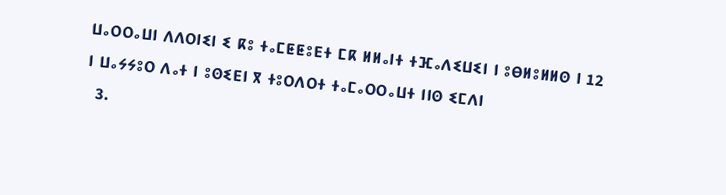ⵡⴰⵔⵔⴰⵡⵏ ⴷⴷⵔⵏⵉⵏ ⵉ ⴽⵓ ⵜⴰⵎⵟⵟⵓⴹⵜ ⵎⴽ ⵍⵍⴰⵏⵜ ⵜⴼⴰⴷⵉⵡⵉⵏ ⵏ ⵓⴱⵍⵓⵍⵍⵙ ⵏ 12 ⵏ ⵡⴰⵢⵢⵓⵔ ⴷⴰⵜ ⵏ ⵓⵙⵉⴹⵏ ⴳ ⵜⵓⵔⴷⵔⵜ ⵜⴰⵎⴰⵔⵔⴰⵡⵜ ⵏⵏⵙ ⵉⵎⴷⵏ
  3.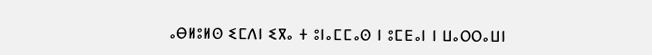ⴰⴱⵍⵓⵍⵙ ⵉⵎⴷⵏ ⵉⴳⴰ ⵜ ⵓⵏⴰⵎⵎⴰⵙ ⵏ ⵓⵎⴹⴰⵏ ⵏ ⵡⴰⵔⵔⴰⵡⵏ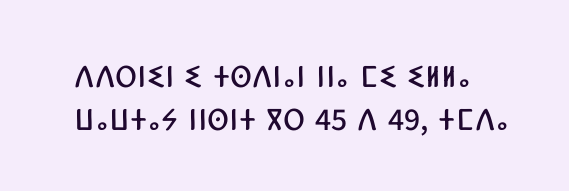ⴷⴷⵔⵏⵉⵏ ⵉ ⵜⵙⴷⵏⴰⵏ ⵏⵏⴰ ⵎⵉ ⵉⵍⵍⴰ ⵡⴰⵡⵜⴰⵢ ⵏⵏⵙⵏⵜ ⴳⵔ 45 ⴷ 49, ⵜⵎⴷⴰ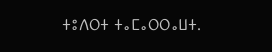ⵜⵓⴷⵔⵜ ⵜⴰⵎⴰⵔⵔⴰⵡⵜ.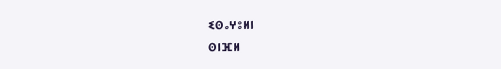ⵉⵙⴰⵖⵓⵍⵏ
ⵙⵏⴼⵍ